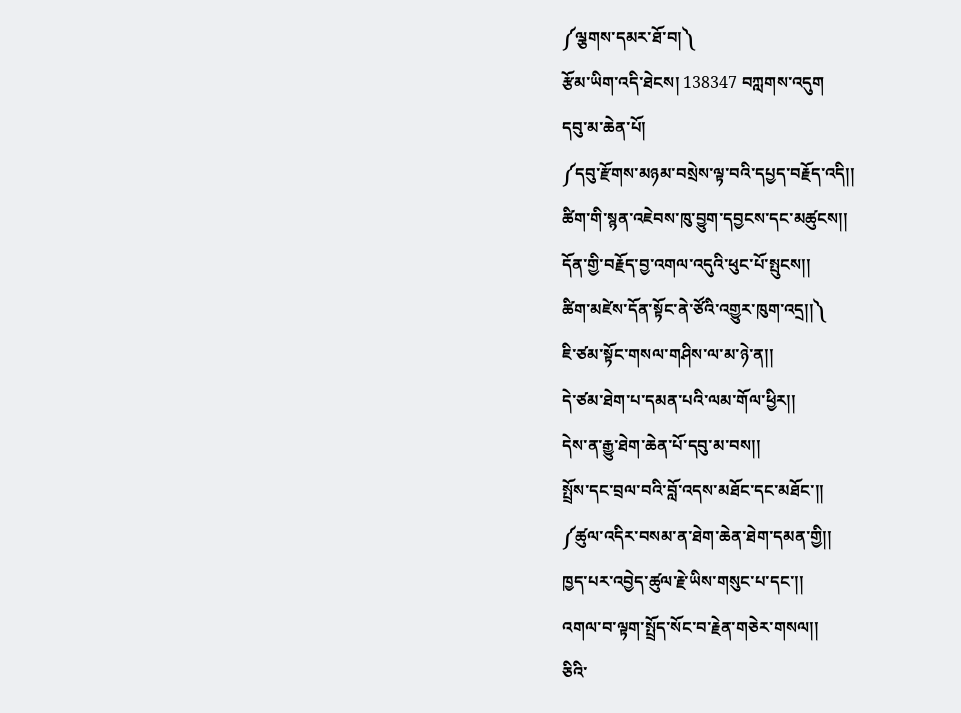༼ལྕགས་དམར་ཐོ་བ།༽
རྩོམ་ཡིག་འདི་ཐེངས། 138347 བཀླགས་འདུག
དབུ་མ་ཆེན་པོ།
༼དབུ་རྫོགས་མཉམ་བསྲེས་ལྟ་བའི་དཔྱད་བརྗོད་འདི།།
ཚིག་གི་སྙན་འཇེབས་ཁུ་བྱུག་དབྱངས་དང་མཚུངས།།
དོན་གྱི་བརྗོད་བྱ་འགལ་འདུའི་ཕུང་པོ་སྤུངས།།
ཚིག་མཛེས་དོན་སྟོང་ནེ་ཙོའི་འགྱུར་ཁུག་འདྲ།།༽
ཇི་ཙམ་སྟོང་གསལ་གཤིས་ལ་མ་ཉེ་ན།།
དེ་ཙམ་ཐེག་པ་དམན་པའི་ལམ་གོལ་ཕྱིར།།
དེས་ན་རྒྱུ་ཐེག་ཆེན་པོ་དབུ་མ་བས།།
སྤྲོས་དང་བྲལ་བའི་བློ་འདས་མཐོང་དང་མཐོང་།།
༼ཚུལ་འདིར་བསམ་ན་ཐེག་ཆེན་ཐེག་དམན་གྱི།།
ཁྱད་པར་འབྱེད་ཚུལ་རྗེ་ཡིས་གསུང་པ་དང་།།
འགལ་བ་ལྟག་སྤྲོད་སོང་བ་རྗེན་གཅེར་གསལ།།
ཅིའི་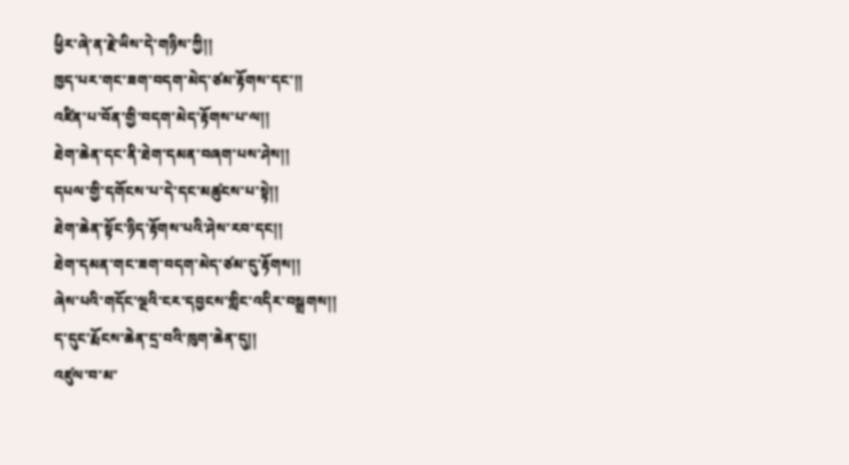ཕྱིར་ཞེ་ན་རྗེ་ཡིས་དེ་གཉིས་ཀྱི།།
ཁྱད་པར་གང་ཟག་བདག་མེད་ཙམ་རྟོགས་དང་།།
འཛིན་པ་བོན་གྱི་བདག་མེད་རྟོགས་པ་ལ།།
ཐེག་ཆེན་དང་ནི་ཐེག་དམན་བཞག་པས་ཤེས།།
དཔལ་གྱི་དགོངས་པ་དེ་དང་མཚུངས་པ་སྟེ།།
ཐེག་ཆེན་སྟོང་ཉིད་རྟོགས་པའི་ཤེས་རབ་དང།།
ཐེག་དམན་གང་ཟག་བདག་མེད་ཙམ་དུ་རྟོགས།།
ཞེས་པའི་གདོང་ལྔའི་ངར་དབྱངས་གླིང་འདིར་བསྒྲགས།།
ད་དུང་རྨོངས་ཆེན་དྲ་བའི་ཁུག་ཆེན་དུ།།
འཛུལ་བ་མ་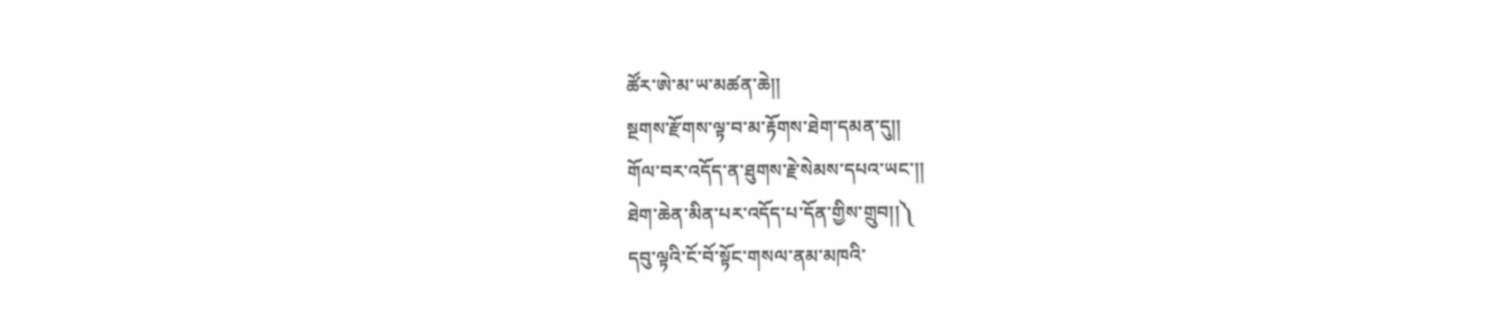ཚོར་ཨེ་མ་ཡ་མཚན་ཆེ།།
སྔགས་རྫོགས་ལྟ་བ་མ་རྟོགས་ཐེག་དམན་དུ།།
གོལ་བར་འདོད་ན་ཐུགས་རྗེ་སེམས་དཔའ་ཡང་།།
ཐེག་ཆེན་མིན་པར་འདོད་པ་དོན་གྱིས་གྲུབ།།༽
དབུ་ལྟའི་ངོ་བོ་སྟོང་གསལ་ནམ་མཁའི་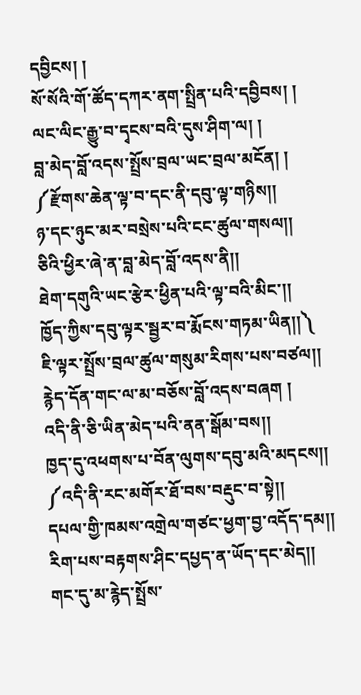དབྱིངས། །
སོ་སོའི་གོ་ཚོད་དཀར་ནག་སྤྲིན་པའི་དབྱིབས། །
ལང་ལིང་རྒྱུ་བ་དྭངས་བའི་དུས་ཤིག་ལ། །
བླ་མེད་བློ་འདས་སྤྲོས་བྲལ་ཡང་བྲལ་མངོན། །
༼རྫོགས་ཆེན་ལྟ་བ་དང་ནི་དབུ་ལྟ་གཉིས།།
ཉ་དང་ཉུང་མར་བསྲེས་པའི་ངང་ཚུལ་གསལ།།
ཅིའི་ཕྱིར་ཞེ་ན་བླ་མེད་བློ་འདས་ནི།།
ཐེག་དགུའི་ཡང་རྩེར་ཕྱིན་པའི་ལྟ་བའི་མིང་།།
ཁྱོད་ཀྱིས་དབུ་ལྟར་སྦྱར་བ་རྨོངས་གཏམ་ཡིན།།༽
ཇི་ལྟར་སྤྲོས་བྲལ་ཚུལ་གསུམ་རིགས་པས་བཙལ།།
རྙེད་དོན་གང་ལ་མ་བཅོས་བློ་འདས་བཞག །
འདི་ནི་ཅི་ཡིན་མེད་པའི་ནན་སྒོམ་བས།།
ཁྱད་དུ་འཕགས་པ་བོན་ལུགས་དབུ་མའི་མདངས།།
༼འདི་ནི་རང་མགོར་ཐོ་བས་བརྡུང་བ་སྟེ།།
དཔལ་གྱི་ཁམས་འགྲེལ་གཙང་ཕྱག་བྱ་འདོད་དམ།།
རིག་པས་བརྟགས་ཤིང་དཔྱད་ན་ཡོད་དང་མེད།།
གང་དུ་མ་རྙེད་སྤྲོས་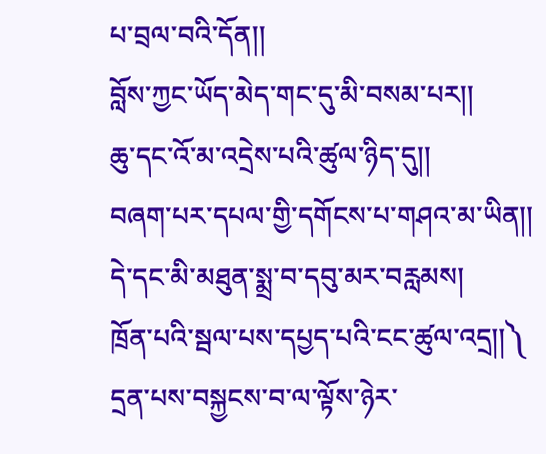པ་བྲལ་བའི་དོན།།
བློས་ཀྱང་ཡོད་མེད་གང་དུ་མི་བསམ་པར།།
ཆུ་དང་འོ་མ་འདྲེས་པའི་ཚུལ་ཉིད་དུ།།
བཞག་པར་དཔལ་གྱི་དགོངས་པ་གཤའ་མ་ཡིན།།
དེ་དང་མི་མཐུན་སྨྲ་བ་དབུ་མར་བརླམས།
ཁྲོན་པའི་སྦལ་པས་དཔྱད་པའི་ངང་ཚུལ་འདྲ།།༽
དྲན་པས་བསྐྱངས་བ་ལ་ལྟོས་ཉེར་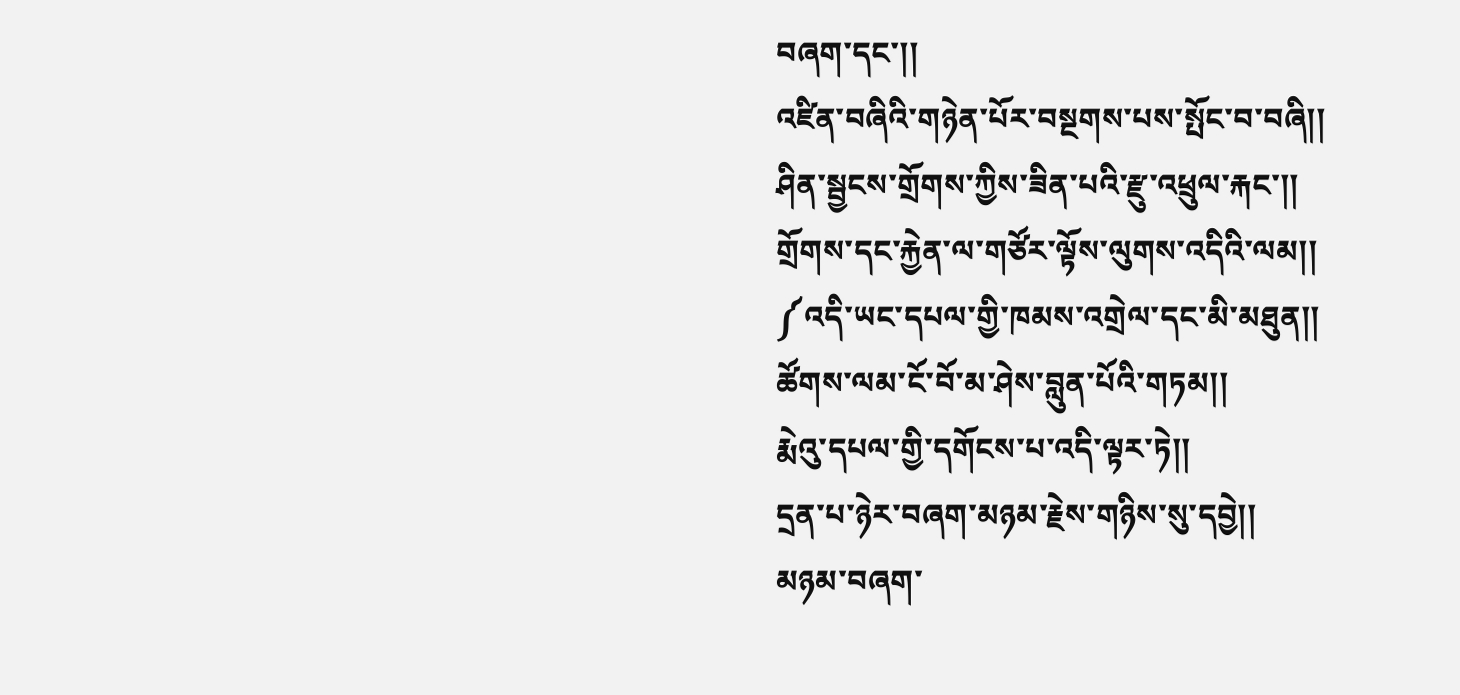བཞག་དང་།།
འཛིན་བཞིའི་གཉེན་པོར་བསྔགས་པས་སྤོང་བ་བཞི།།
ཤིན་སྦྱངས་གྲོགས་ཀྱིས་ཟིན་པའི་རྫུ་འཕྲུལ་རྐང་།།
གྲོགས་དང་རྐྱེན་ལ་གཙོར་ལྟོས་ལུགས་འདིའི་ལམ།།
༼འདི་ཡང་དཔལ་གྱི་ཁམས་འགྲེལ་དང་མི་མཐུན།།
ཚོགས་ལམ་ངོ་བོ་མ་ཤེས་བླུན་པོའི་གཏམ།།
རྨེའུ་དཔལ་གྱི་དགོངས་པ་འདི་ལྟར་ཏེ།།
དྲན་པ་ཉེར་བཞག་མཉམ་རྗེས་གཉིས་སུ་དབྱེ།།
མཉམ་བཞག་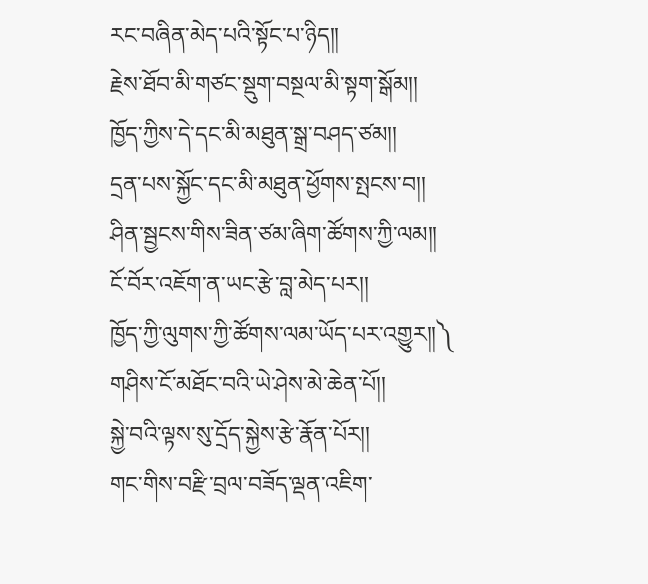རང་བཞིན་མེད་པའི་སྟོང་པ་ཉིད།།
རྗེས་ཐོབ་མི་གཙང་སྡུག་བསྔལ་མི་སྟག་སྒོམ།།
ཁྱོད་ཀྱིས་དེ་དང་མི་མཐུན་སྒྲ་བཤད་ཙམ།།
དྲན་པས་སྐྱོང་དང་མི་མཐུན་ཕྱོགས་སྤངས་བ།།
ཤིན་སྦྱངས་གིས་ཟིན་ཙམ་ཞིག་ཚོགས་ཀྱི་ལམ།།
ངོ་བོར་འཇོག་ན་ཡང་རྩེ་བླ་མེད་པར།།
ཁྱོད་ཀྱི་ལུགས་ཀྱི་ཚོགས་ལམ་ཡོད་པར་འགྱུར།།༽
གཤིས་ངོ་མཐོང་བའི་ཡེ་ཤེས་མེ་ཆེན་པོ།།
སྐྱེ་བའི་ལྟས་སུ་དྲོད་སྐྱེས་རྩེ་རྣོན་པོར།།
གང་གིས་བརྫི་བྲལ་བཟོད་ལྡན་འཇིག་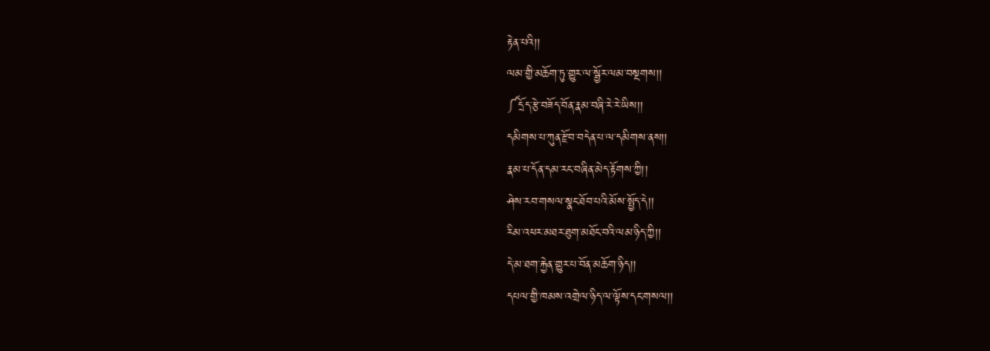རྟེན་པའི།།
ལམ་གྱི་མཆོག་ཏུ་གྱུར་ལ་སྦྱོར་ལམ་བསྔགས།།
༼དྲོད་རྩེ་བཟོད་བོན་རྣམ་བཞི་རེ་རེ་ཡིས།།
དམིགས་པ་ཀུན་རྫོབ་བདེན་པ་ལ་དམིགས་ནས།།
རྣམ་པ་དོན་དམ་རང་བཞིན་མེད་རྟོགས་ཀྱི།།
ཤེས་རབ་གསལ་སྣང་ཐོབ་པའི་མོས་སྤྱོད་དེ།།
རིམ་འཕར་མཐར་ཐུག་མཐོང་བའི་ལམ་ཉིད་ཀྱི།།
དེ་མ་ཐག་རྐྱེན་གྱུར་པ་བོན་མཆོག་ཉིད།།
དཔལ་གྱི་ཁམས་འགྲེལ་ཉིད་ལ་ལྟོས་དང་གསལ།།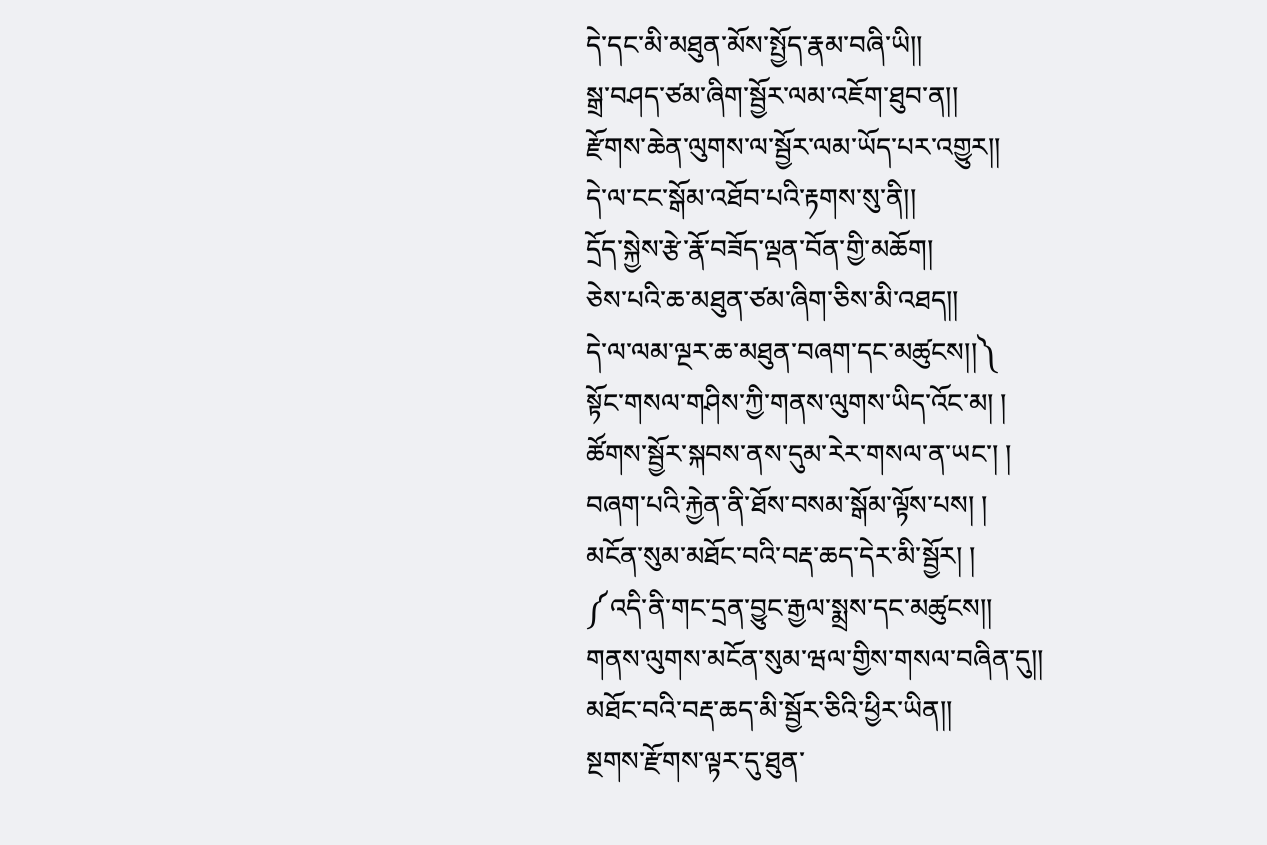དེ་དང་མི་མཐུན་མོས་སྤྱོད་རྣམ་བཞི་ཡི།།
སྒྲ་བཤད་ཙམ་ཞིག་སྦྱོར་ལམ་འཇོག་ཐུབ་ན།།
རྫོགས་ཆེན་ལུགས་ལ་སྦྱོར་ལམ་ཡོད་པར་འགྱུར།།
དེ་ལ་ངང་སྒོམ་འཐོབ་པའི་རྟགས་སུ་ནི།།
དྲོད་སྐྱེས་རྩེ་རྣོ་བཟོད་ལྡན་བོན་གྱི་མཆོག།
ཅེས་པའི་ཆ་མཐུན་ཙམ་ཞིག་ཅིས་མི་འཐད།།
དེ་ལ་ལམ་ལྔར་ཆ་མཐུན་བཞག་དང་མཚུངས།།༽
སྟོང་གསལ་གཤིས་ཀྱི་གནས་ལུགས་ཡིད་འོང་མ། །
ཚོགས་སྦྱོར་སྐབས་ནས་དུམ་རེར་གསལ་ན་ཡང་། །
བཞག་པའི་རྐྱེན་ནི་ཐོས་བསམ་སྒོམ་ལྟོས་པས། །
མངོན་སུམ་མཐོང་བའི་བརྡ་ཆད་དེར་མི་སྦྱོར། །
༼འདི་ནི་གང་དྲན་བྱུང་རྒྱལ་སྨྲས་དང་མཚུངས།།
གནས་ལུགས་མངོན་སུམ་ཝལ་གྱིས་གསལ་བཞིན་དུ།།
མཐོང་བའི་བརྡ་ཆད་མི་སྦྱོར་ཅིའི་ཕྱིར་ཡིན།།
སྔགས་རྫོགས་ལྟར་དུ་ཐུན་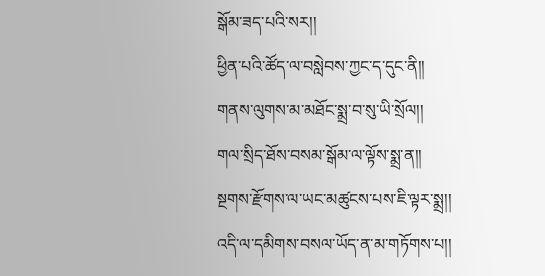སྒོམ་ཟད་པའི་སར།།
ཕྱིན་པའི་ཚོད་ལ་བསླེབས་ཀྱང་ད་དུང་ནི།།
གནས་ལུགས་མ་མཐོང་སྨྲ་བ་སུ་ཡི་སྲོལ།།
གལ་སྲིད་ཐོས་བསམ་སྒོམ་ལ་ལྟོས་སྨྲ་ན།།
སྔགས་རྫོགས་ལ་ཡང་མཚུངས་པས་ཇི་ལྟར་སྨྲ།།
འདི་ལ་དམིགས་བསལ་ཡོད་ན་མ་གཏོགས་པ།།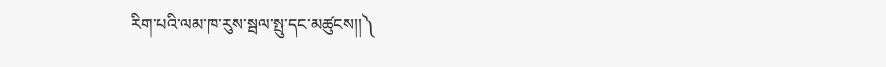རིག་པའི་ལམ་ཁ་རུས་སྦལ་སྤུ་དང་མཚུངས།།༽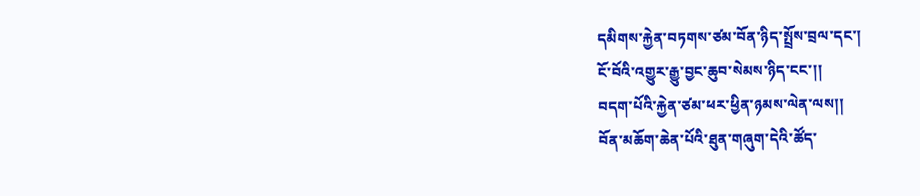དམིགས་རྐྱེན་བཏགས་ཙམ་བོན་ཉིད་སྤྲོས་བྲལ་དང་།
ངོ་བོའི་འགྱུར་རྒྱུ་བྱང་ཆུབ་སེམས་ཉིད་ངང་།།
བདག་པོའི་རྐྱེན་ཙམ་ཕར་ཕྱིན་ཉམས་ལེན་ལས།།
བོན་མཆོག་ཆེན་པོའི་ཐུན་གཞུག་དེའི་ཚོད་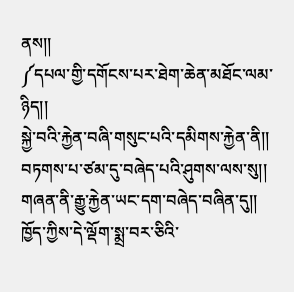ནས།།
༼དཔལ་གྱི་དགོངས་པར་ཐེག་ཆེན་མཐོང་ལམ་ཉིད།།
སྐྱེ་བའི་རྐྱེན་བཞི་གསུང་པའི་དམིགས་རྐྱེན་ནི།།
བཏགས་པ་ཙམ་དུ་བཞེད་པའི་ཤུགས་ལས་སུ།།
གཞན་ནི་རྒྱུ་རྐྱེན་ཡང་དག་བཞེད་བཞིན་དུ།།
ཁྱོད་ཀྱིས་དེ་ལྡོག་སྨྲ་བར་ཅིའི་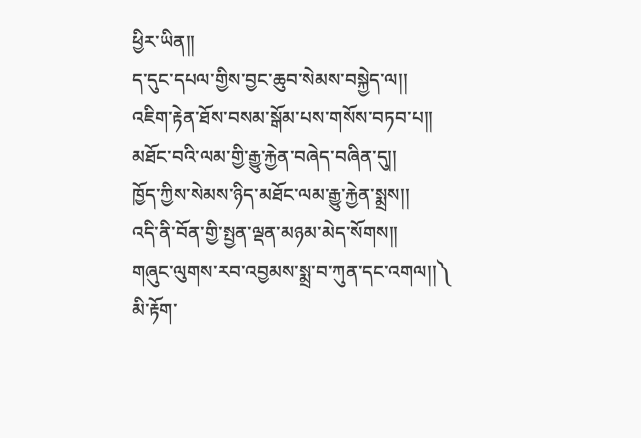ཕྱིར་ཡིན།།
ད་དུང་དཔལ་གྱིས་བྱང་ཆུབ་སེམས་བསྐྱེད་ལ།།
འཇིག་རྟེན་ཐོས་བསམ་སྒོམ་པས་གསོས་བཏབ་པ།།
མཐོང་བའི་ལམ་གྱི་རྒྱུ་རྐྱེན་བཞེད་བཞིན་དུ།།
ཁྱོད་ཀྱིས་སེམས་ཉིད་མཐོང་ལམ་རྒྱུ་རྐྱེན་སྨྲས།།
འདི་ནི་བོན་གྱི་སྤྱན་ལྡན་མཉམ་མེད་སོགས།།
གཞུང་ལུགས་རབ་འབྱམས་སྨྲ་བ་ཀུན་དང་འགལ།།༽
མི་རྟོག་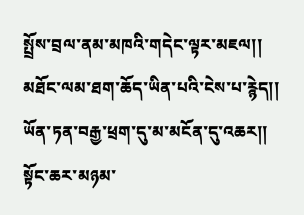སྤྲོས་བྲལ་ནམ་མཁའི་གདེང་ལྟར་མཇལ།།
མཐོང་ལམ་ཐག་ཆོད་ཡིན་པའི་ངེས་པ་རྙེད།།
ཡོན་ཏན་བརྒྱ་ཕྲག་དུ་མ་མངོན་དུ་འཆར།།
སྟོང་ཆར་མཉམ་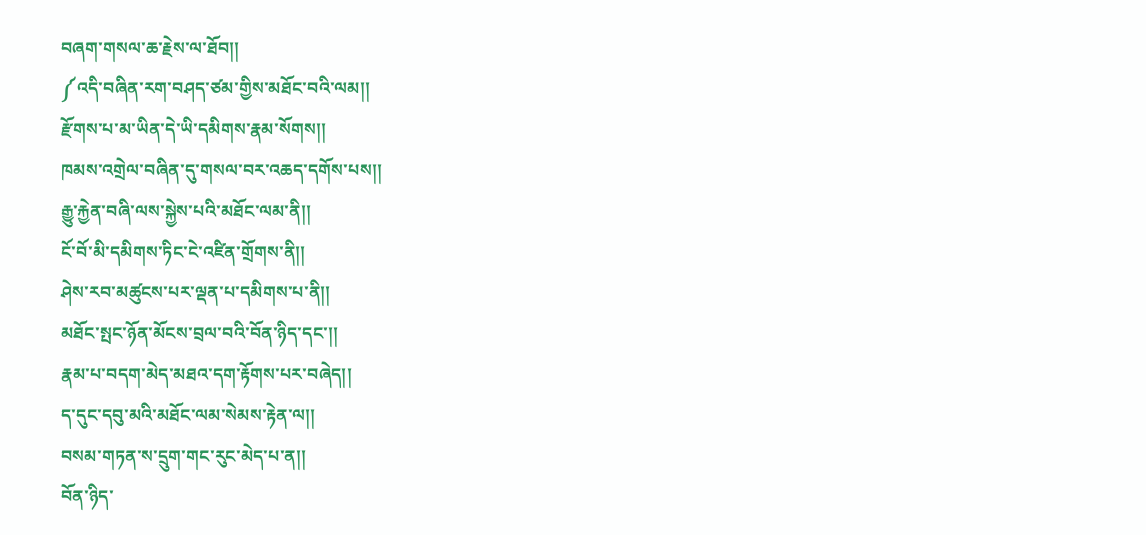བཞག་གསལ་ཆ་རྗེས་ལ་ཐོབ།།
༼འདི་བཞིན་རག་བཤད་ཙམ་གྱིས་མཐོང་བའི་ལམ།།
རྫོགས་པ་མ་ཡིན་དེ་ཡི་དམིགས་རྣམ་སོགས།།
ཁམས་འགྲེལ་བཞིན་དུ་གསལ་བར་འཆད་དགོས་པས།།
རྒྱུ་རྐྱེན་བཞི་ལས་སྐྱེས་པའི་མཐོང་ལམ་ནི།།
ངོ་བོ་མི་དམིགས་ཏིང་ངེ་འཛིན་གྲོགས་ནི།།
ཤེས་རབ་མཚུངས་པར་ལྡན་པ་དམིགས་པ་ནི།།
མཐོང་སྤང་ཉོན་མོངས་བྲལ་བའི་བོན་ཉིད་དང་།།
རྣམ་པ་བདག་མེད་མཐའ་དག་རྟོགས་པར་བཞེད།།
ད་དུང་དབུ་མའི་མཐོང་ལམ་སེམས་རྟེན་ལ།།
བསམ་གཏན་ས་དྲུག་གང་རུང་མེད་པ་ན།།
བོན་ཉིད་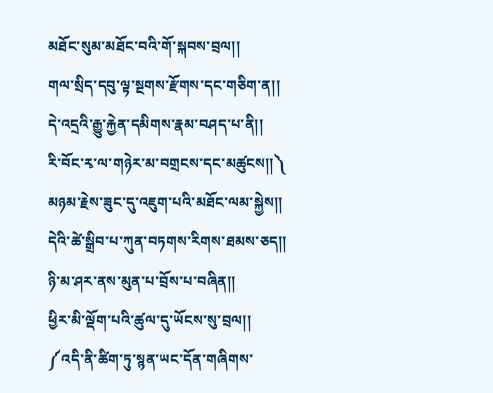མཐོང་སུམ་མཐོང་བའི་གོ་སྐབས་བྲལ།།
གལ་སྲིད་དབུ་ལྟ་སྔགས་རྫོགས་དང་གཅིག་ན།།
དེ་འདྲའི་རྒྱུ་རྐྱེན་དམིགས་རྣམ་བཤད་པ་ནི།།
རི་བོང་རྭ་ལ་གཉེར་མ་བགྲངས་དང་མཚུངས།།༽
མཉམ་རྗེས་ཟུང་དུ་འཇུག་པའི་མཐོང་ལམ་སྐྱེས།།
དེའི་ཚེ་སྒྲིབ་པ་ཀུན་བཏགས་རིགས་ཐམས་ཅད།།
ཉི་མ་ཤར་ནས་མུན་པ་བྲོས་པ་བཞིན།།
ཕྱིར་མི་ལྡོག་པའི་ཚུལ་དུ་ཡོངས་སུ་བྲལ།།
༼འདི་ནི་ཚིག་ཏུ་སྙན་ཡང་དོན་གཞིགས་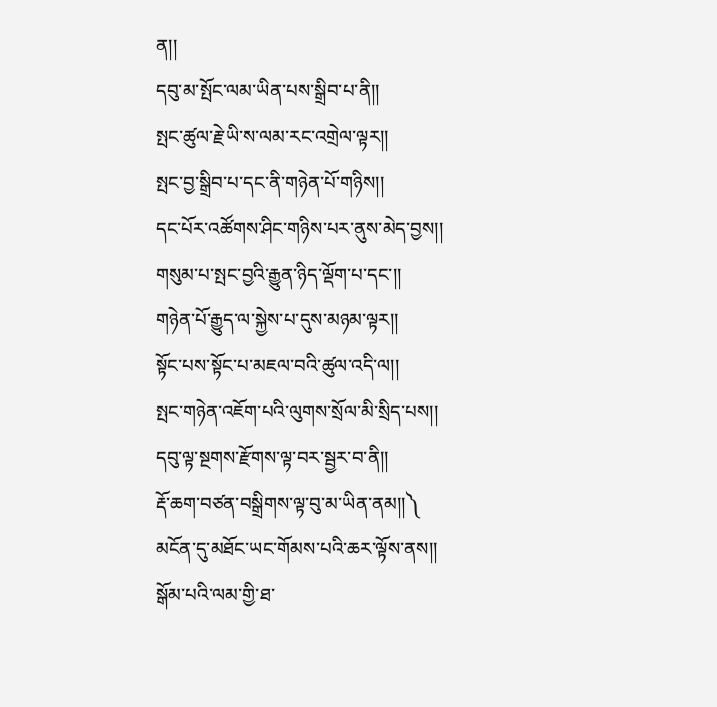ན།།
དབུ་མ་སྤོང་ལམ་ཡིན་པས་སྒྲིབ་པ་ནི།།
སྤང་ཚུལ་རྗེ་ཡི་ས་ལམ་རང་འགྲེལ་ལྟར།།
སྤང་བྱ་སྒྲིབ་པ་དང་ནི་གཉེན་པོ་གཉིས།།
དང་པོར་འཚོགས་ཤིང་གཉིས་པར་ནུས་མེད་བྱས།།
གསུམ་པ་སྤང་བྱའི་རྒྱུན་ཉིད་ལྡོག་པ་དང་།།
གཉེན་པོ་རྒྱུད་ལ་སྐྱེས་པ་དུས་མཉམ་ལྟར།།
སྟོང་པས་སྟོང་པ་མཇལ་བའི་ཚུལ་འདི་ལ།།
སྤང་གཉེན་འཇོག་པའི་ལུགས་སྲོལ་མི་སྲིད་པས།།
དབུ་ལྟ་སྔགས་རྫོགས་ལྟ་བར་སྦྱར་བ་ནི།།
རྡོ་ཆག་བཙན་བསྒྲིགས་ལྟ་བུ་མ་ཡིན་ནམ།།༽
མངོན་དུ་མཐོང་ཡང་གོམས་པའི་ཆར་ལྟོས་ནས།།
སྒོམ་པའི་ལམ་གྱི་ཐ་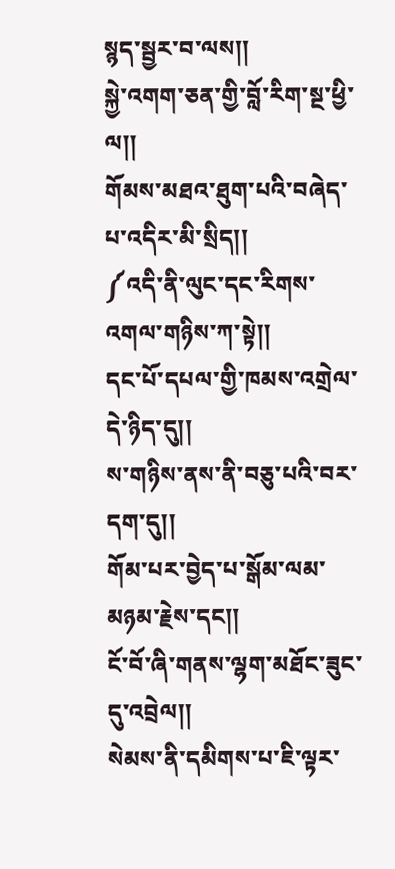སྙད་སྦྱར་བ་ལས།།
སྐྱེ་འགག་ཅན་གྱི་བློ་རིག་སྔ་ཕྱི་ལ།།
གོམས་མཐའ་ཐུག་པའི་བཞེད་པ་འདིར་མི་སྲིད།།
༼འདི་ནི་ལུང་དང་རིགས་འགལ་གཉིས་ཀ་སྟེ།།
དང་པོ་དཔལ་གྱི་ཁམས་འགྲེལ་དེ་ཉིད་དུ།།
ས་གཉིས་ནས་ནི་བཅུ་པའི་བར་དག་དུ།།
གོམ་པར་བྱེད་པ་སྒོམ་ལམ་མཉམ་རྗེས་དང།།
ངོ་བོ་ཞི་གནས་ལྷག་མཐོང་ཟུང་དུ་འབྲེལ།།
སེམས་ནི་དམིགས་པ་ཇི་ལྟར་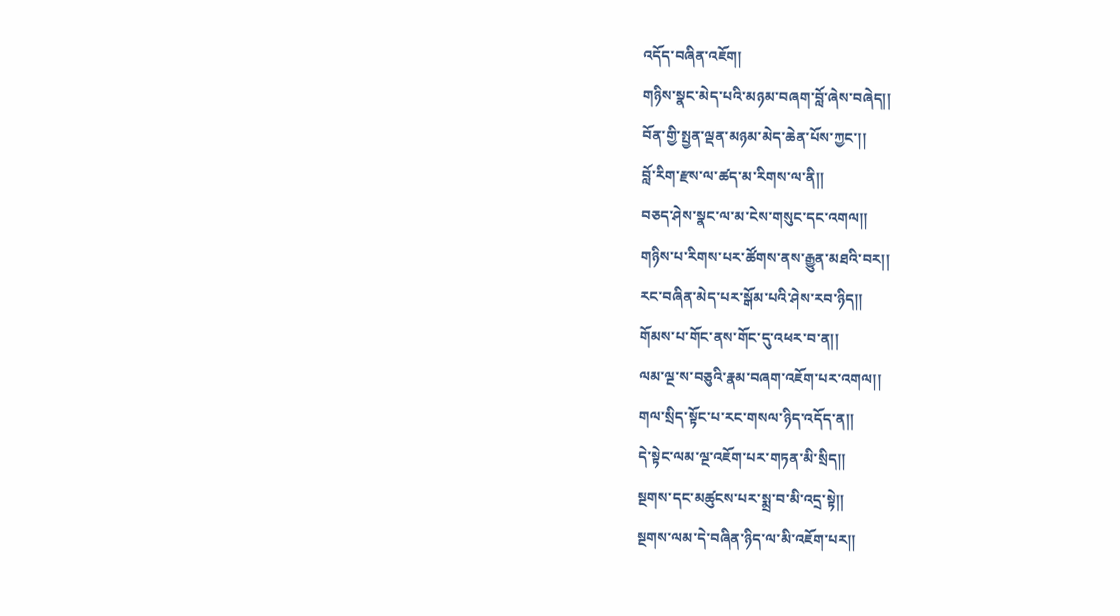འདོད་བཞིན་འཇོག།
གཉིས་སྣང་མེད་པའི་མཉམ་བཞག་བློ་ཞེས་བཞེད།།
བོན་གྱི་སྤྱན་ལྡན་མཉམ་མེད་ཆེན་པོས་ཀྱང་།།
བློ་རིག་རྫས་ལ་ཚད་མ་རིགས་ལ་ནི།།
བཅད་ཤེས་སྣང་ལ་མ་ངེས་གསུང་དང་འགལ།།
གཉིས་པ་རིགས་པར་ཚོགས་ནས་རྒྱུན་མཐའི་བར།།
རང་བཞིན་མེད་པར་སྒོམ་པའི་ཤེས་རབ་ཉིད།།
གོམས་པ་གོང་ནས་གོང་དུ་འཕར་བ་ན།།
ལམ་ལྔ་ས་བཅུའི་རྣམ་བཞག་འཇོག་པར་འགལ།།
གལ་སྲིད་སྟོང་པ་རང་གསལ་ཉིད་འདོད་ན།།
དེ་སྟེང་ལམ་ལྔ་འཇོག་པར་གཏན་མི་སྲིད།།
སྔགས་དང་མཚུངས་པར་སྨྲ་བ་མི་འདྲ་སྟེ།།
སྔགས་ལམ་དེ་བཞིན་ཉིད་ལ་མི་འཇོག་པར།།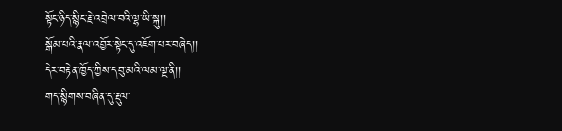སྟོང་ཉིད་སྙིང་རྗེ་འབྲེལ་བའི་ལྷ་ཡི་སྐུ།།
སྒོམ་པའི་རྣལ་འབྱོར་སྟེང་དུ་འཇོག་པར་བཞེད།།
དེར་བརྟེན་ཁྱོད་ཀྱིས་དབུ་མའི་ལམ་ལྔ་ནི།།
གད་སྙིགས་བཞིན་དུ་རྡུལ་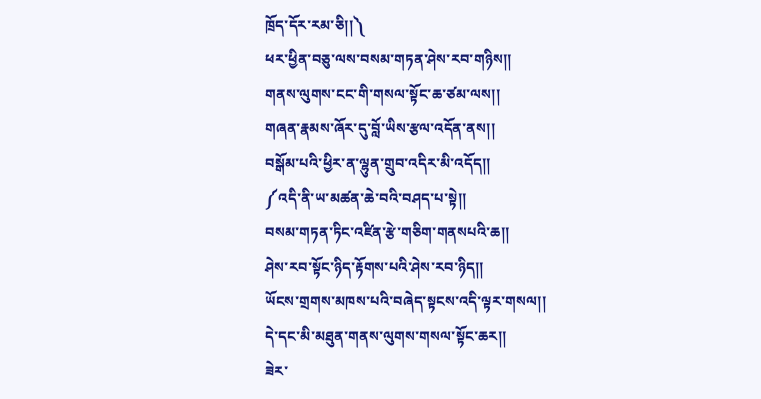ཁྲོད་དོར་རམ་ཅི།།༽
ཕར་ཕྱིན་བཅུ་ལས་བསམ་གཏན་ཤེས་རབ་གཉིས།།
གནས་ལུགས་ངང་གི་གསལ་སྟོང་ཆ་ཙམ་ལས།།
གཞན་རྣམས་ཞོར་དུ་བློ་ཡིས་རྩལ་འདོན་ནས།།
བསྒོམ་པའི་ཕྱིར་ན་ལྷུན་གྲུབ་འདིར་མི་འདོད།།
༼འདི་ནི་ཡ་མཚན་ཆེ་བའི་བཤད་པ་སྟེ།།
བསམ་གཏན་ཏིང་འཛིན་རྩེ་གཅིག་གནསཔའི་ཆ།།
ཤེས་རབ་སྟོང་ཉིད་རྟོགས་པའི་ཤེས་རབ་ཉིད།།
ཡོངས་གྲགས་མཁས་པའི་བཞེད་སྟངས་འདི་ལྟར་གསལ།།
དེ་དང་མི་མཐུན་གནས་ལུགས་གསལ་སྟོང་ཆར།།
ཟེར་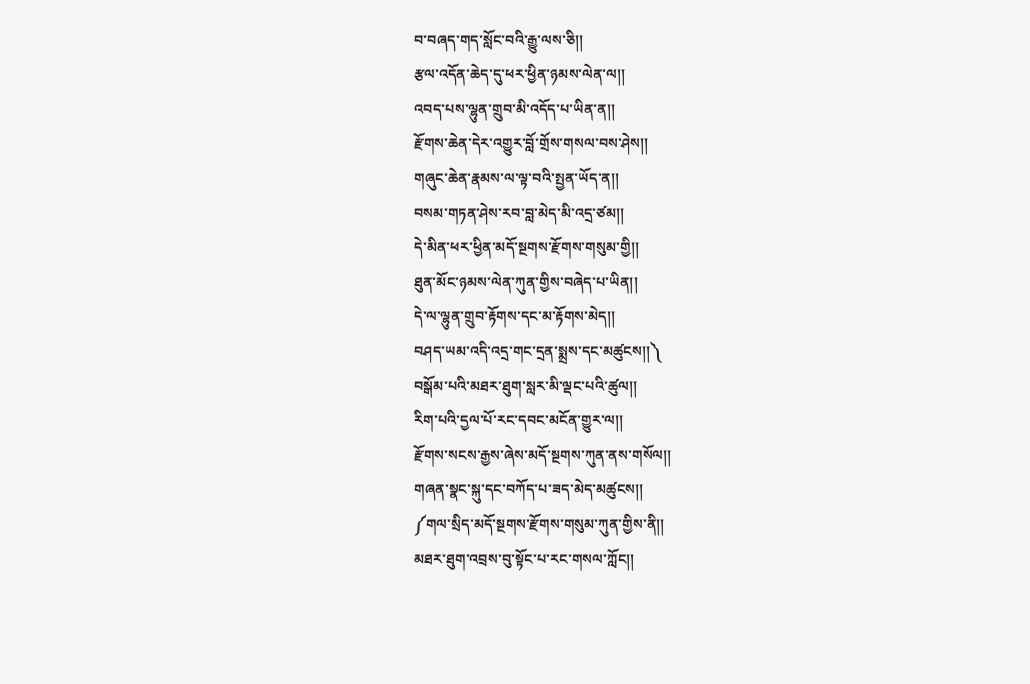བ་བཞད་གད་སློང་བའི་རྒྱུ་ལས་ཅི།།
རྩལ་འདོན་ཆེད་དུ་ཕར་ཕྱིན་ཉམས་ལེན་ལ།།
འབད་པས་ལྷུན་གྲུབ་མི་འདོད་པ་ཡིན་ན།།
རྫོགས་ཆེན་དེར་འགྱུར་བློ་གྲོས་གསལ་བས་ཤེས།།
གཞུང་ཆེན་རྣམས་ལ་ལྟ་བའི་སྤྱན་ཡོད་ན།།
བསམ་གཏན་ཤེས་རབ་བླ་མེད་མི་འདྲ་ཙམ།།
དེ་མིན་ཕར་ཕྱིན་མདོ་སྔགས་རྫོགས་གསུམ་གྱི།།
ཐུན་མོང་ཉམས་ལེན་ཀུན་གྱིས་བཞེད་པ་ཡིན།།
དེ་ལ་ལྷུན་གྲུབ་རྟོགས་དང་མ་རྟོགས་མེད།།
བཤད་ཡམ་འདི་འདྲ་གང་དྲན་སྨྲས་དང་མཚུངས།།༽
བསྒོམ་པའི་མཐར་ཐུག་སླར་མི་ལྡང་པའི་ཚུལ།།
རིག་པའི་དྱལ་པོ་རང་དབང་མངོན་གྱུར་ལ།།
རྫོགས་སངས་རྒྱས་ཞེས་མདོ་སྔགས་ཀུན་ནས་གསོལ།།
གཞན་སྣང་སྐུ་དང་བཀོད་པ་ཟད་མེད་མཚུངས།།
༼གལ་སྲིད་མདོ་སྔགས་རྫོགས་གསུམ་ཀུན་གྱིས་ནི།།
མཐར་ཐུག་འབྲས་བུ་སྟོང་པ་རང་གསལ་ཀློང།།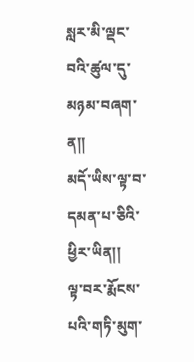སླར་མི་ལྡང་བའི་ཚུལ་དུ་མཉམ་བཞག་ན།།
མདོ་ཡིས་ལྟ་བ་དམན་པ་ཅིའི་ཕྱིར་ཡིན།།
ལྟ་བར་རྨོངས་པའི་གཏི་མུག་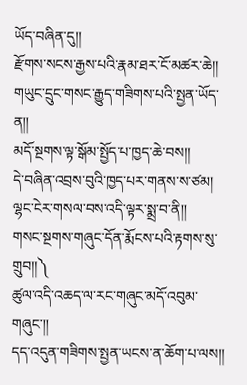ཡོད་བཞིན་དུ།།
རྫོགས་སངས་རྒྱས་པའི་རྣམ་ཐར་ངོ་མཚར་ཆེ།།
གཡུང་དྲུང་གསང་རྒྱུད་གཟིགས་པའི་སྤྱན་ཡོད་ན།།
མདོ་སྔགས་ལྟ་སྒོམ་སྤྱོད་པ་ཁྱད་ཆེ་བས།།
དེ་བཞིན་འབྲས་བུའི་ཁྱད་པར་གནས་ས་ཙམ།
ལྷང་ངེར་གསལ་བས་འདི་ལྟར་སྨྲ་བ་ནི།།
གསང་སྔགས་གཞུང་དོན་རྨོངས་པའི་རྟགས་སུ་གྲུབ།།༽
ཚུལ་འདི་འཆད་ལ་རང་གཞུང་མདོ་འབུམ་གཞུང་།།
དད་འདུན་གཟིགས་སྤྱན་ཡངས་ན་ཆོག་པ་ལས།།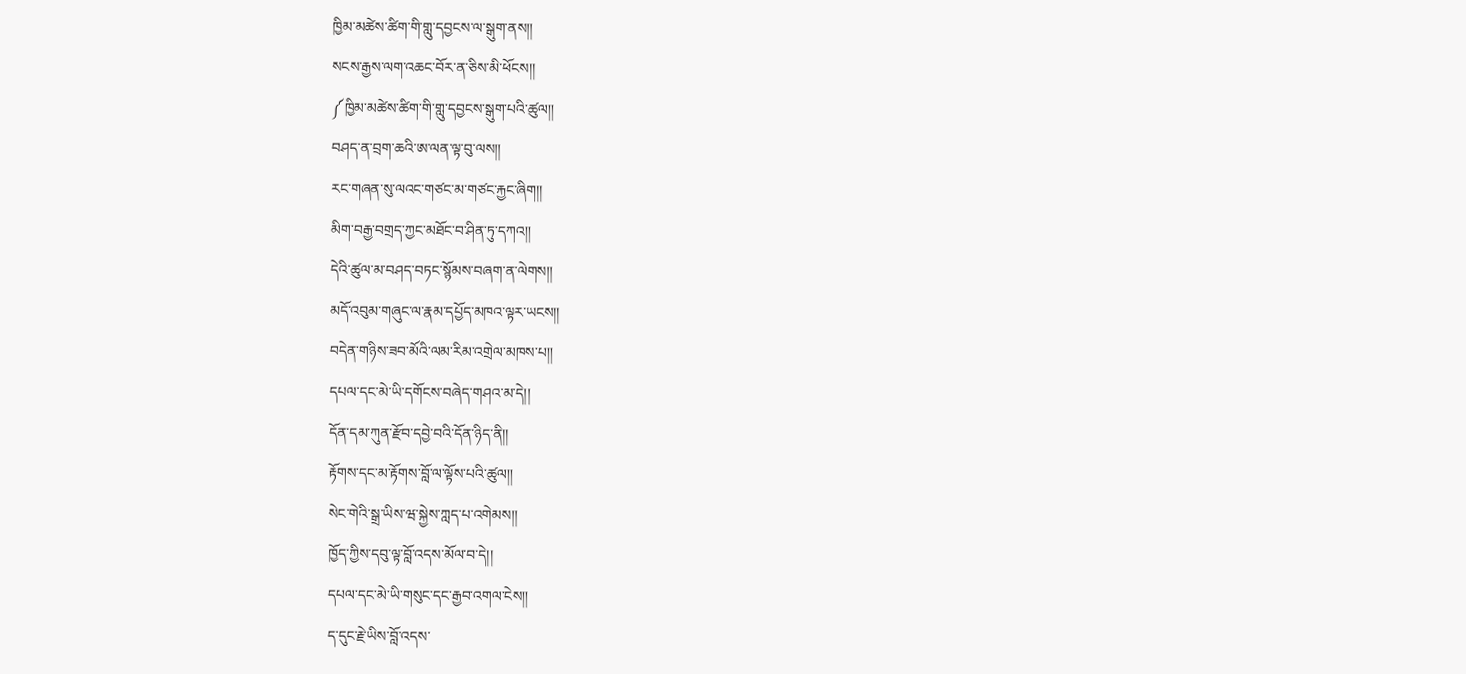ཁྱིམ་མཚེས་ཚིག་གི་གླུ་དབྱངས་ལ་སྒུག་ནས།།
སངས་རྒྱས་ལག་འཆང་བོར་ན་ཅིས་མི་ཕོངས།།
༼ཁྱིམ་མཚེས་ཚིག་གི་གླུ་དབྱངས་སྒུག་པའི་ཚུལ།།
བཤད་ན་བྲག་ཆའི་ཨ་ལན་ལྟ་བུ་ལས།།
རང་གཞན་སུ་ལའང་གཙང་མ་གཙང་རྐྱང་ཞིག།།
མིག་བརྒྱ་བགྲད་ཀྱང་མཐོང་བ་ཤིན་ཏུ་དཀའ།།
དེའི་ཚུལ་མ་བཤད་བཏང་སྙོམས་བཞག་ན་ལེགས།།
མདོ་འབུམ་གཞུང་ལ་རྣམ་དཔྱོད་མཁའ་ལྟར་ཡངས།།
བདེན་གཉིས་ཟབ་མོའི་ལམ་རིམ་འགྲེལ་མཁས་པ།།
དཔལ་དང་མེ་ཡི་དགོངས་བཞེད་གཤའ་མ་དེ།།
དོན་དམ་ཀུན་རྫོབ་དབྱེ་བའི་དོན་ཉིད་ནི།།
རྟོགས་དང་མ་རྟོགས་བློ་ལ་ལྟོས་པའི་ཚུལ།།
སེང་གེའི་སྒྲ་ཡིས་ཝ་སྐྱེས་ཀླད་པ་འགེམས།།
ཁྱོད་ཀྱིས་དབུ་ལྟ་བློ་འདས་མོལ་བ་དེ།།
དཔལ་དང་མེ་ཡི་གསུང་དང་རྒྱབ་འགལ་ངེས།།
ད་དུང་རྗེ་ཡིས་བློ་འདས་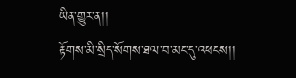ཡིན་གྱུར་ན།།
རྟོགས་མི་སྲིད་སོགས་ཐལ་བ་མང་དུ་འཕངས།།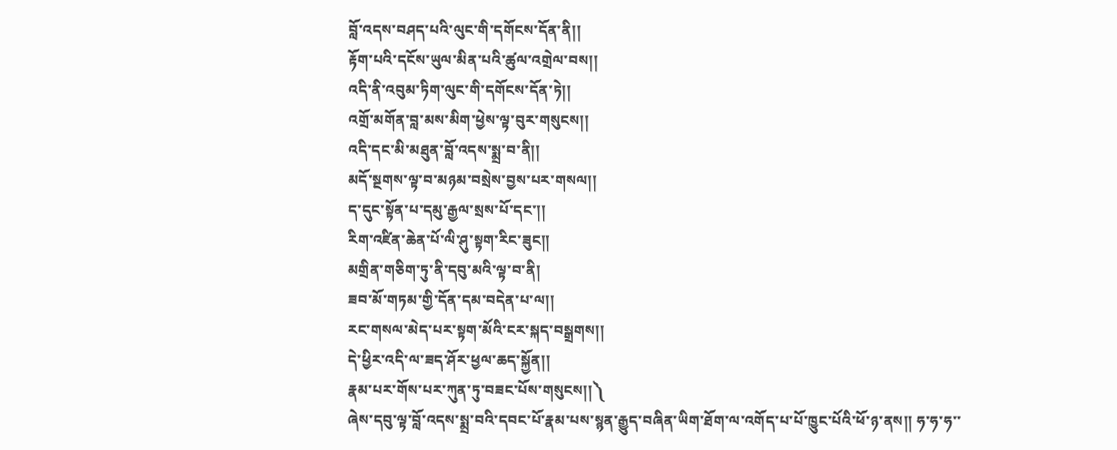བློ་འདས་བཤད་པའི་ལུང་གི་དགོངས་དོན་ནི།།
རྟོག་པའི་དངོས་ཡུལ་མིན་པའི་ཚུལ་འགྲེལ་བས།།
འདི་ནི་འབུམ་ཏིག་ལུང་གི་དགོངས་དོན་ཏེ།།
འགྲོ་མགོན་བླ་མས་མིག་ཕྱེས་ལྟ་བུར་གསུངས།།
འདི་དང་མི་མཐུན་བློ་འདས་སྨྲ་བ་ནི།།
མདོ་སྔགས་ལྟ་བ་མཉམ་བསྲེས་བྱས་པར་གསལ།།
ད་དུང་སྟོན་པ་དམུ་རྒྱལ་སྲས་པོ་དང་།།
རིག་འཛིན་ཆེན་པོ་ལི་ཤུ་སྟག་རིང་ཟུང།།
མགྲིན་གཅིག་ཏུ་ནི་དབུ་མའི་ལྟ་བ་ནི།
ཟབ་མོ་གཏམ་གྱི་དོན་དམ་བདེན་པ་ལ།།
རང་གསལ་མེད་པར་སྟག་མོའི་ངར་སྐད་བསྒྲགས།།
དེ་ཕྱིར་འདི་ལ་ཟད་ཤོར་ཕྱལ་ཆད་སྐྱོན།།
རྣམ་པར་གོས་པར་ཀུན་ཏུ་བཟང་པོས་གསུངས།།༽
ཞེས་དབུ་ལྟ་བློ་འདས་སྨྲ་བའི་དབང་པོ་རྣམ་པས་སྙན་རྒྱུད་བཞིན་ཡིག་ཐོག་ལ་འགོད་པ་པོ་ཁྱུང་པོའི་ཕོ་ཉ་ནས།། ཧ་ཧ་ཧ་་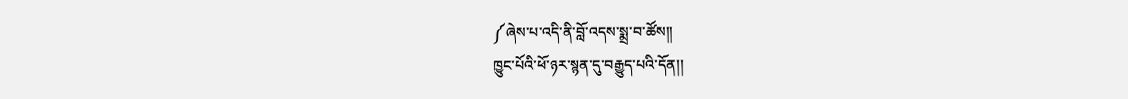༼ཞེས་པ་འདི་ནི་བློ་འདས་སྨྲ་བ་ཚོས།།
ཁྱུང་པོའི་ཕོ་ཉར་སྙན་དུ་བརྒྱུད་པའི་དོན།།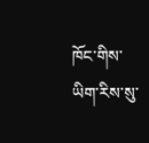ཁོང་གིས་ཡིག་རིས་སུ་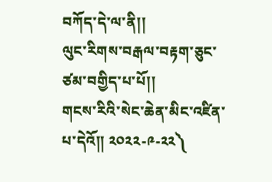བཀོད་དེ་ལ་ནི།།
ལུང་རིགས་བརྒལ་བརྟག་ཅུང་ཙམ་བགྱིད་པ་པོ།།
གངས་རིའི་སེང་ཆེན་མིང་འཛིན་པ་དེའོ།། ༢༠༢༢-༩-༢༢༽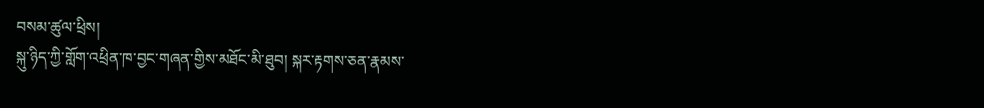བསམ་ཚུལ་ཕྲིས།
སྐུ་ཉིད་ཀྱི་གློག་འཕྲིན་ཁ་བྱང་གཞན་གྱིས་མཐོང་མི་ཐུབ། སྐར་རྟགས་ཅན་རྣམས་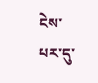ངེས་པར་དུ་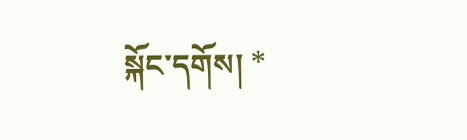སྐོང་དགོས། *